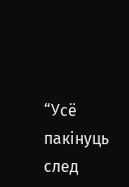“Усё пакінуць след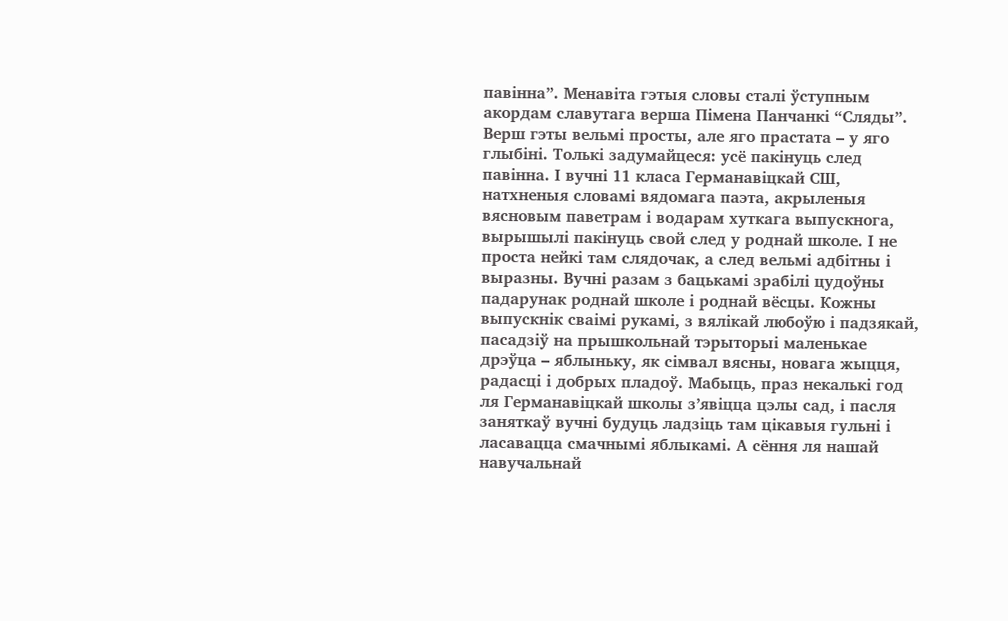павінна”. Менавіта гэтыя словы сталі ўступным акордам славутага верша Пімена Панчанкі “Сляды”. Верш гэты вельмі просты, але яго прастата – у яго глыбіні. Толькі задумайцеся: усё пакінуць след павінна. І вучні 11 класа Германавіцкай СШ, натхненыя словамі вядомага паэта, акрыленыя вясновым паветрам і водарам хуткага выпускнога, вырышылі пакінуць свой след у роднай школе. І не проста нейкі там слядочак, а след вельмі адбітны і выразны. Вучні разам з бацькамі зрабілі цудоўны падарунак роднай школе і роднай вёсцы. Кожны выпускнік сваімі рукамі, з вялікай любоўю і падзякай, пасадзіў на прышкольнай тэрыторыі маленькае дрэўца – яблыньку, як сімвал вясны, новага жыцця, радасці і добрых пладоў. Мабыць, праз некалькі год ля Германавіцкай школы з’явіцца цэлы сад, і пасля заняткаў вучні будуць ладзіць там цікавыя гульні і ласавацца смачнымі яблыкамі. А сёння ля нашай навучальнай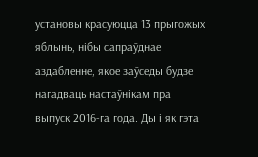установы красуюцца 13 прыгожых яблынь, нібы сапраўднае аздабленне, якое заўседы будзе нагадваць настаўнікам пра выпуск 2016-га года. Ды і як гэта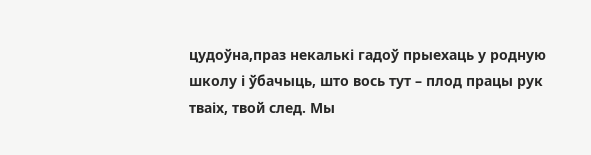цудоўна,праз некалькі гадоў прыехаць у родную школу і ўбачыць, што вось тут – плод працы рук тваіх, твой след. Мы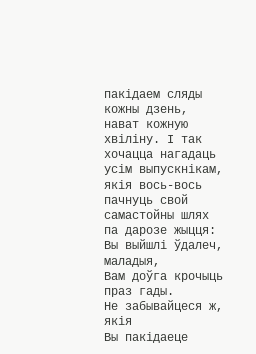пакідаем сляды кожны дзень, нават кожную хвіліну. І так хочацца нагадаць усім выпускнікам, якія вось-вось пачнуць свой самастойны шлях па дарозе жыцця:
Вы выйшлі ўдалеч, маладыя,
Вам доўга крочыць праз гады.
Не забывайцеся ж, якія
Вы пакідаеце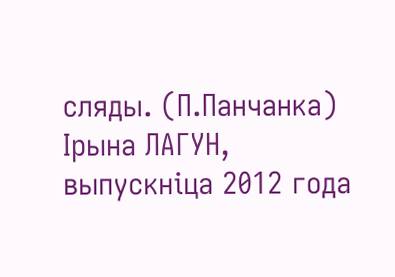сляды. (П.Панчанка)
Ірына ЛАГУН, выпускніца 2012 года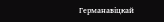Германавіцкай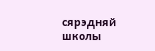сярэдняй школы